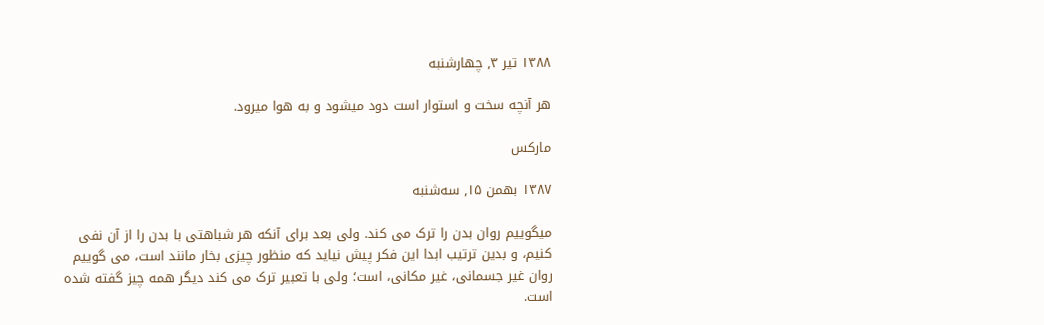۱۳۸۸ تیر ۳, چهارشنبه

هر آنچه سخت و استوار است دود میشود و به هوا میرود.

مارکس

۱۳۸۷ بهمن ۱۵, سه‌شنبه

ميگوييم روان بدن را ترک می کند. ولی بعد برای آنکه هر شباهتی با بدن را از آن نفی کنيم، و بدين ترتيب ابدا اين فکر پيش نيايد که منظور چيزی بخار مانند است، می گوييم روان غير جسمانی، غير مکانی، است؛ ولی با تعبير ترک می کند ديگر همه چيز گفته شده است.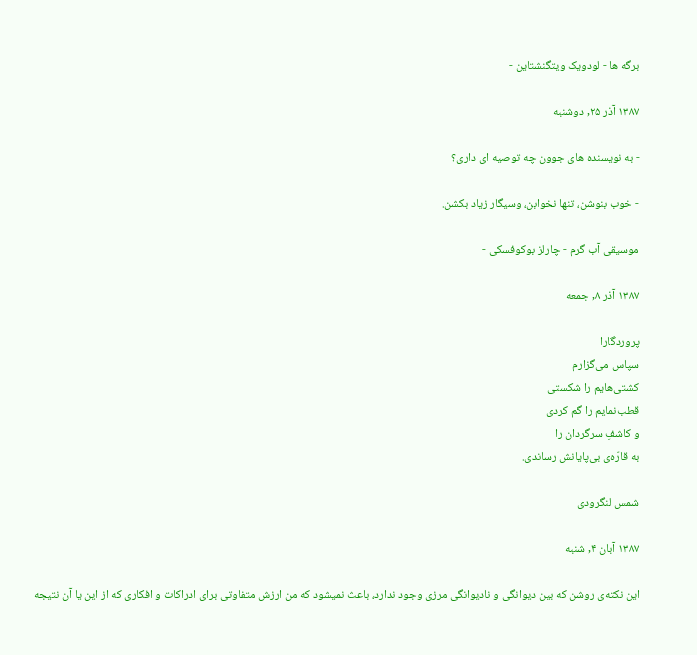برگه ها - لودویک ویتگنشتاین -

۱۳۸۷ آذر ۲۵, دوشنبه

- به نویسنده های جوون چه توصیه ای داری؟

- خوب بنوشن، تنها نخوابن، وسیگار زیاد بکشن.

موسیقی آب گرم - چارلز بوکوفسکی -

۱۳۸۷ آذر ۸, جمعه

پروردگارا
سپاس می‌گزارم
کشتی‌هایم را شکستی
قطب‌نمایم را گم کردی
و کاشفِ سرگردان را
به قارّه‌ی بی‌پایانش رساندی.

شمس لنگرودی

۱۳۸۷ آبان ۴, شنبه

این نکته‌ی روشن که بین دیوانگی و نادیوانگی مرزی وجود ندارد، باعث نمیشود که من ارزش متفاوتی برای ادراکات و افکاری که از این یا آن نتیجه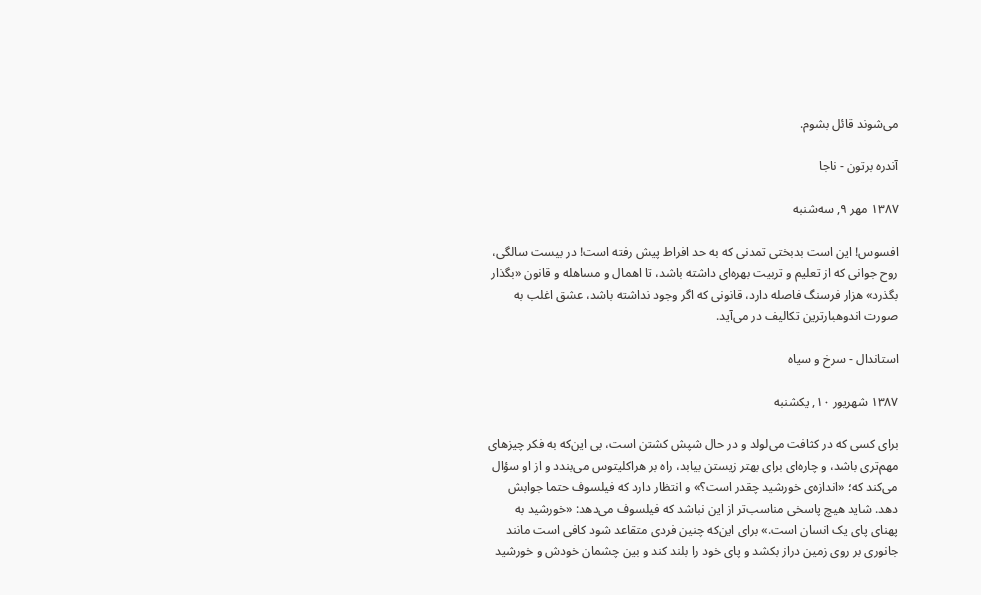می‌شوند قائل بشوم.

آندره برتون - ناجا

۱۳۸۷ مهر ۹, سه‌شنبه

افسوس! این است بدبختی تمدنی که به حد افراط پیش رفته است! در بیست سالگی، روح جوانی که از تعلیم و تربیت بهره‌ای داشته باشد، تا اهمال و مساهله و قانون «بگذار بگذرد» هزار فرسنگ فاصله دارد، قانونی که اگر وجود نداشته باشد، عشق اغلب به صورت اندوهبارترین تکالیف در می‌آید.

استاندال - سرخ و سیاه

۱۳۸۷ شهریور ۱۰, یکشنبه

برای کسی که در کثافت می‌لولد و در حال شپش کشتن است، بی این‌که به فکر چیزهای مهم‌تری باشد، و چاره‌ای برای بهتر زیستن بیابد، راه بر هراکلیتوس می‌بندد و از او سؤال می‌کند که؛ «اندازه‌ی خورشید چقدر است؟» و انتظار دارد که فیلسوف حتما جوابش دهد. شاید هیچ پاسخی مناسب‌تر از این نباشد که فیلسوف می‌دهد: «خورشید به پهنای پای یک انسان است.» برای این‌که چنین فردی متقاعد شود کافی است مانند جانوری بر روی زمین دراز بکشد و پای خود را بلند کند و بین چشمان خودش و خورشید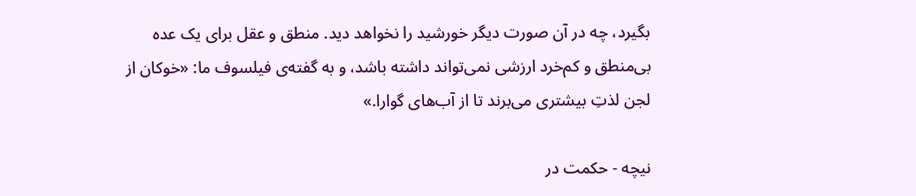بگیرد، چه در آن صورت دیگر خورشید را نخواهد دید. منطق و عقل برای یک عده بی‌منطق و کم‌خرد ارزشی نمی‌تواند داشته باشد، و به گفته‌ی فیلسوف ما: «خوکان از لجن لذتِ بیشتری می‌برند تا از آب‌های گوارا.»

نیچه - حکمت در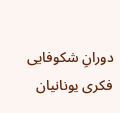دورانِ شکوفایی فکری یونانیان